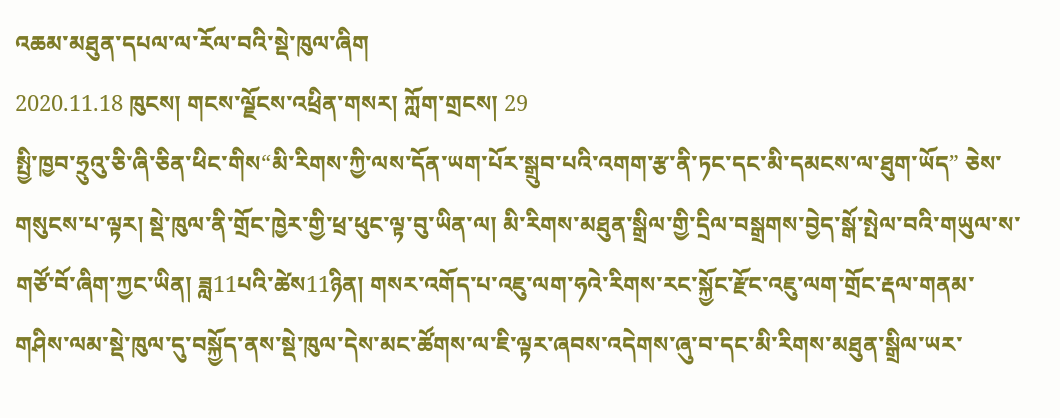འཆམ་མཐུན་དཔལ་ལ་རོལ་བའི་སྡེ་ཁུལ་ཞིག
2020.11.18 ཁུངས། གངས་ལྗོངས་འཕྲིན་གསར། ཀློག་གྲངས། 29
སྤྱི་ཁྱབ་ཧྲུའུ་ཅི་ཞི་ཅིན་ཕིང་གིས“མི་རིགས་ཀྱི་ལས་དོན་ཡག་པོར་སྒྲུབ་པའི་འགག་རྩ་ནི་ཏང་དང་མི་དམངས་ལ་ཐུག་ཡོད” ཅེས་གསུངས་པ་ལྟར། སྡེ་ཁུལ་ནི་གྲོང་ཁྱེར་གྱི་ཕྲ་ཕུང་ལྟ་བུ་ཡིན་ལ། མི་རིགས་མཐུན་སྒྲིལ་གྱི་དྲིལ་བསྒྲགས་བྱེད་སྒོ་སྤེལ་བའི་གཡུལ་ས་གཙོ་བོ་ཞིག་ཀྱང་ཡིན། ཟླ11པའི་ཚེས11ཉིན། གསར་འགོད་པ་འཇུ་ལག་ཧའེ་རིགས་རང་སྐྱོང་རྫོང་འཇུ་ལག་གྲོང་རྡལ་གནམ་གཤིས་ལམ་སྡེ་ཁུལ་དུ་བསྐྱོད་ནས་སྡེ་ཁུལ་དེས་མང་ཚོགས་ལ་ཇི་ལྟར་ཞབས་འདེགས་ཞུ་བ་དང་མི་རིགས་མཐུན་སྒྲིལ་ཡར་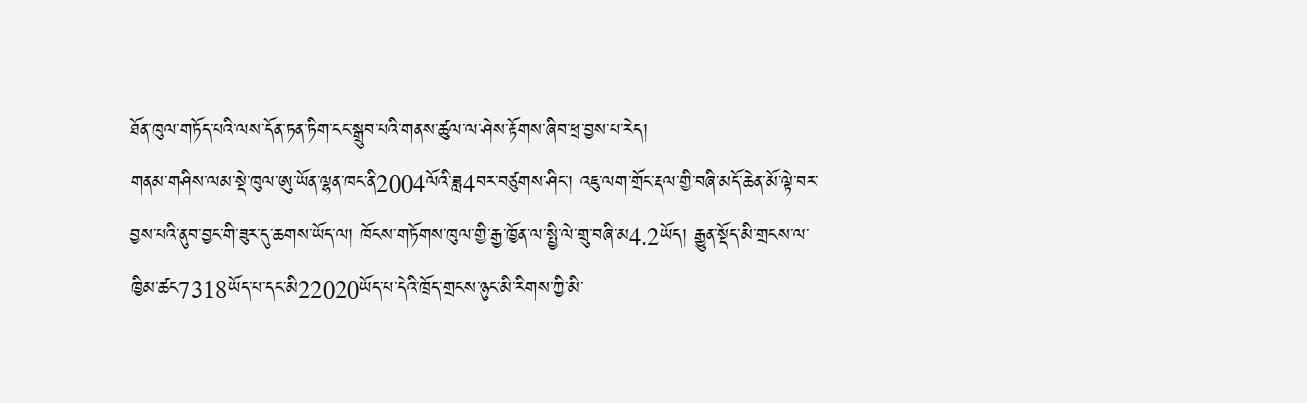ཐོན་ཁུལ་གཏོད་པའི་ལས་དོན་ཏན་ཏིག་ངང་སྒྲུབ་པའི་གནས་ཚུལ་ལ་ཤེས་རྟོགས་ཞིབ་ཕྲ་བྱས་པ་རེད།
གནམ་གཤིས་ལམ་སྡེ་ཁུལ་ཨུ་ཡོན་ལྷན་ཁང་ནི2004ལོའི་ཟླ4བར་བཙུགས་ཤིང་། འཇུ་ལག་གྲོང་རྡལ་གྱི་བཞི་མདོ་ཆེན་མོ་ལྟེ་བར་བྱས་པའི་ནུབ་བྱང་གི་ཟུར་དུ་ཆགས་ཡོད་ལ། ཁོངས་གཏོགས་ཁུལ་གྱི་རྒྱ་ཁྱོན་ལ་སྤྱི་ལེ་གྲུ་བཞི་མ4.2ཡོད། རྒྱུན་སྡོད་མི་གྲངས་ལ་ཁྱིམ་ཚང7318ཡོད་པ་དང་མི22020ཡོད་པ་དེའི་ཁྲོད་གྲངས་ཉུང་མི་རིགས་ཀྱི་མི་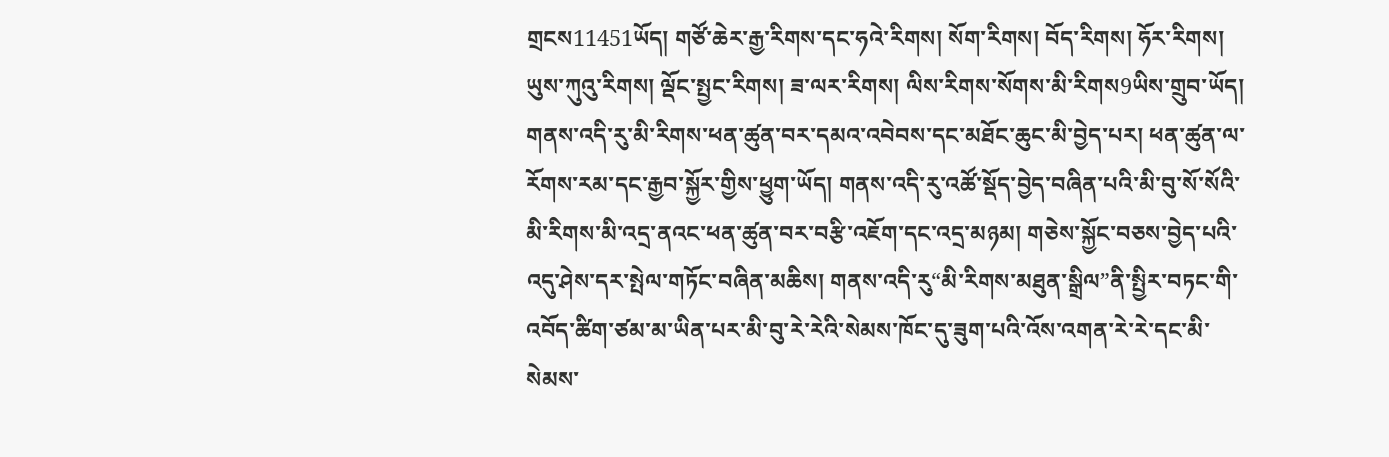གྲངས11451ཡོད། གཙོ་ཆེར་རྒྱ་རིགས་དང་ཧའེ་རིགས། སོག་རིགས། བོད་རིགས། ཧོར་རིགས། ཡུས་ཀུའུ་རིགས། ལྡོང་སྤྱང་རིགས། ཟ་ལར་རིགས། ལིས་རིགས་སོགས་མི་རིགས9ཡིས་གྲུབ་ཡོད། གནས་འདི་རུ་མི་རིགས་ཕན་ཚུན་བར་དམའ་འབེབས་དང་མཐོང་ཆུང་མི་བྱེད་པར། ཕན་ཚུན་ལ་རོགས་རམ་དང་རྒྱབ་སྐྱོར་གྱིས་ཕྱུག་ཡོད། གནས་འདི་རུ་འཚོ་སྡོད་བྱེད་བཞིན་པའི་མི་བུ་སོ་སོའི་མི་རིགས་མི་འདྲ་ནའང་ཕན་ཚུན་བར་བརྩི་འཇོག་དང་འདྲ་མཉམ། གཅེས་སྐྱོང་བཅས་བྱེད་པའི་འདུ་ཤེས་དར་སྤེལ་གཏོང་བཞིན་མཆིས། གནས་འདི་རུ“མི་རིགས་མཐུན་སྒྲིལ”ནི་སྤྱིར་བཏང་གི་འབོད་ཚིག་ཙམ་མ་ཡིན་པར་མི་བུ་རེ་རེའི་སེམས་ཁོང་དུ་ཟུག་པའི་འོས་འགན་རེ་རེ་དང་མི་སེམས་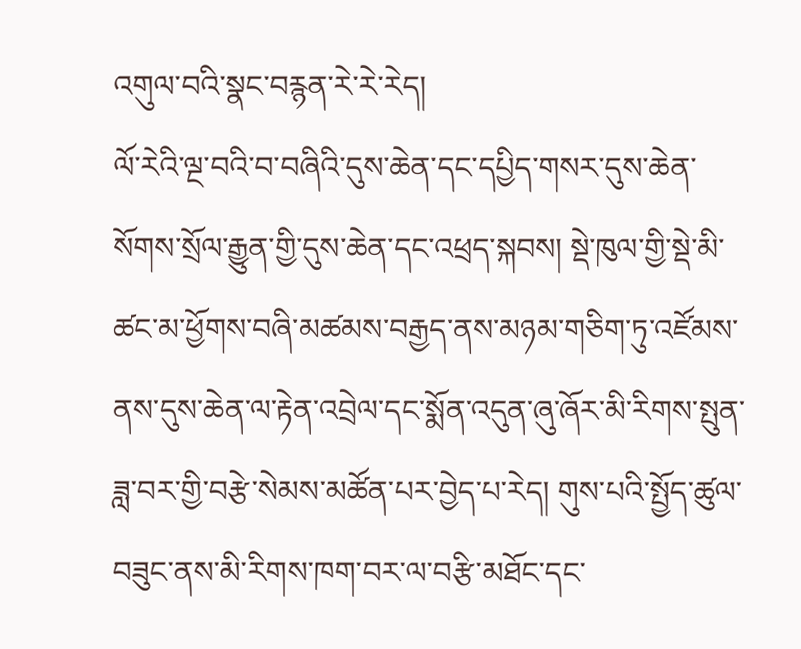འགུལ་བའི་སྣང་བརྙན་རེ་རེ་རེད།
ལོ་རེའི་ལྔ་བའི་བ་བཞིའི་དུས་ཆེན་དང་དཔྱིད་གསར་དུས་ཆེན་སོགས་སྲོལ་རྒྱུན་གྱི་དུས་ཆེན་དང་འཕྲད་སྐབས། སྡེ་ཁུལ་གྱི་སྡེ་མི་ཚང་མ་ཕྱོགས་བཞི་མཚམས་བརྒྱད་ནས་མཉམ་གཅིག་ཏུ་འཛོམས་ནས་དུས་ཆེན་ལ་རྟེན་འབྲེལ་དང་སྨོན་འདུན་ཞུ་ཞོར་མི་རིགས་སྤུན་ཟླ་བར་གྱི་བརྩེ་སེམས་མཚོན་པར་བྱེད་པ་རེད། གུས་པའི་སྤྱོད་ཚུལ་བཟུང་ནས་མི་རིགས་ཁག་བར་ལ་བརྩི་མཐོང་དང་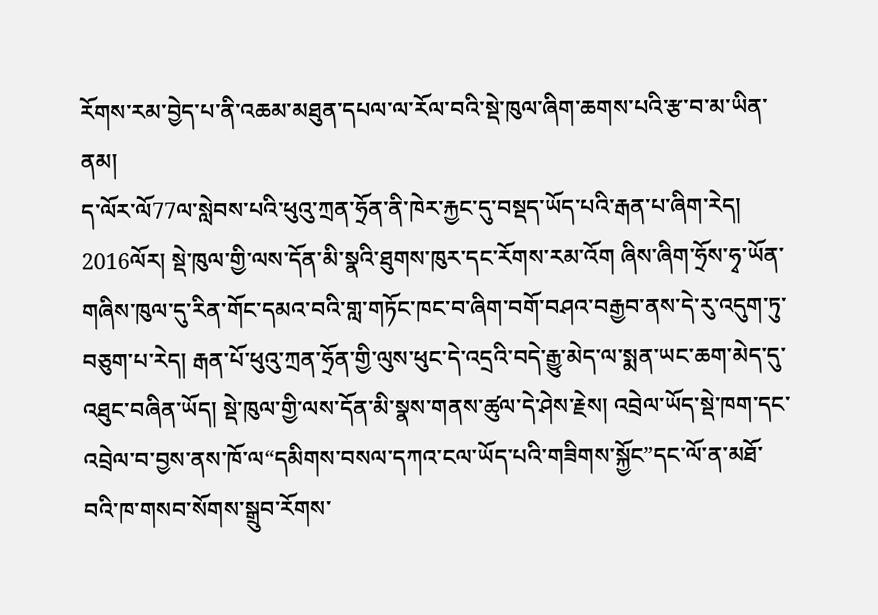རོགས་རམ་བྱེད་པ་ནི་འཆམ་མཐུན་དཔལ་ལ་རོལ་བའི་སྡེ་ཁུལ་ཞིག་ཆགས་པའི་རྩ་བ་མ་ཡིན་ནམ།
ད་ལོར་ལོ77ལ་སླེབས་པའི་ཕུའུ་ཀྲན་ཧྲོན་ནི་ཁེར་རྐྱང་དུ་བསྡད་ཡོད་པའི་རྒན་པ་ཞིག་རེད། 2016ལོར། སྡེ་ཁུལ་གྱི་ལས་དོན་མི་སྣའི་ཐུགས་ཁུར་དང་རོགས་རམ་འོག ཞིས་ཞིག་ཧྲོས་ཧྭ་ཡོན་གཞིས་ཁུལ་དུ་རིན་གོང་དམའ་བའི་གླ་གཏོང་ཁང་བ་ཞིག་བགོ་བཤའ་བརྒྱབ་ནས་དེ་རུ་འདུག་ཏུ་བཅུག་པ་རེད། རྒན་པོ་ཕུའུ་ཀྲན་ཧྲོན་གྱི་ལུས་ཕུང་དེ་འདྲའི་བདེ་རྒྱུ་མེད་ལ་སྨན་ཡང་ཆག་མེད་དུ་འཐུང་བཞིན་ཡོད། སྡེ་ཁུལ་གྱི་ལས་དོན་མི་སྣས་གནས་ཚུལ་དེ་ཤེས་རྗེས། འབྲེལ་ཡོད་སྡེ་ཁག་དང་འབྲེལ་བ་བྱས་ནས་ཁོ་ལ“དམིགས་བསལ་དཀའ་ངལ་ཡོད་པའི་གཟིགས་སྐྱོང”དང་ལོ་ན་མཐོ་བའི་ཁ་གསབ་སོགས་སྒྲུབ་རོགས་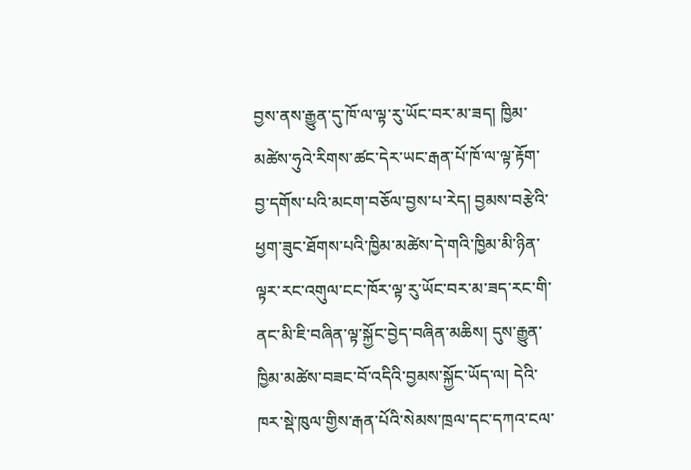བྱས་ནས་རྒྱུན་དུ་ཁོ་ལ་ལྟ་རུ་ཡོང་བར་མ་ཟད། ཁྱིམ་མཚེས་ཧུའེ་རིགས་ཚང་དེར་ཡང་རྒན་པོ་ཁོ་ལ་ལྟ་རྟོག་བྱ་དགོས་པའི་མངག་བཅོལ་བྱས་པ་རེད། བྱམས་བརྩེའི་ཕྱག་ཟུང་ཐོགས་པའི་ཁྱིམ་མཚེས་དེ་གའི་ཁྱིམ་མི་ཉིན་ལྟར་རང་འགུལ་ངང་ཁོར་ལྟ་རུ་ཡོང་བར་མ་ཟད་རང་གི་ནང་མི་ཇི་བཞིན་ལྟ་སྐྱོང་བྱེད་བཞིན་མཆིས། དུས་རྒྱུན་ཁྱིམ་མཚེས་བཟང་བོ་འདིའི་བྱམས་སྐྱོང་ཡོད་ལ། དེའི་ཁར་སྡེ་ཁུལ་གྱིས་རྒན་པོའི་སེམས་ཁྲལ་དང་དཀའ་ངལ་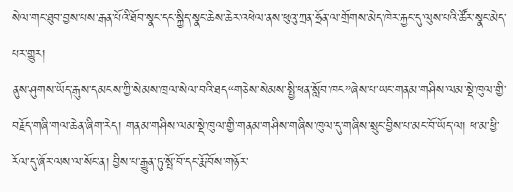སེལ་གང་ཐུབ་བྱས་པས་རྒན་པོའི་ཐོབ་སྣང་དང་སྐྱིད་སྣང་ཆེས་ཆེར་འཕེལ་ནས་ཕུའུ་ཀྲན་ཧྲོན་ལ་གྲོགས་མེད་ཁེར་རྐྱང་དུ་ལུས་པའི་ཚོར་སྣང་མེད་པར་གྱུར།
ནུས་ཤུགས་ཡོད་རྒུས་དམངས་ཀྱི་སེམས་ཁྲལ་སེལ་བའི་ཐད“གཅེས་སེམས་སྤྱི་ཕན་སློབ་ཁང”ཞེས་པ་ཡང་གནམ་གཤིས་ལམ་སྡེ་ཁུལ་གྱི་བརྗོད་གཞི་གལ་ཆེན་ཞིག་རེད། གནམ་གཤིས་ལམ་སྡེ་ཁུལ་གྱི་གནམ་གཤིས་གཞིས་ཁུལ་དུ་གཞིས་སྲུང་བྱིས་པ་མང་བོ་ཡོད་ལ། ཕ་མ་ཕྱི་རོལ་དུ་ཞོར་ལས་ལ་སོང་ན། བྱིས་པ་རྒྱུན་ཏུ་སྤོ་བོ་དང་རྨོ་བོས་གཉོར་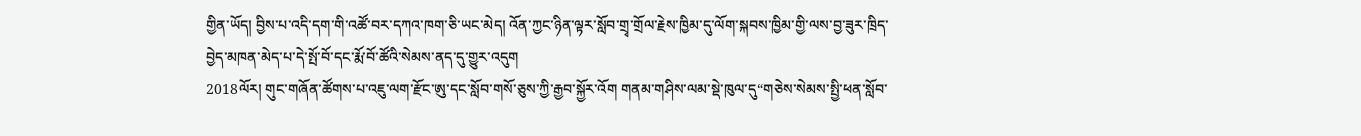གྱིན་ཡོད། བྱིས་པ་འདི་དག་གི་འཚོ་བར་དཀའ་ཁག་ཅི་ཡང་མེད། འོན་ཀྱང་ཉིན་ལྟར་སློབ་གྲྭ་གྲོལ་རྗེས་ཁྱིམ་དུ་ལོག་སྐབས་ཁྱིམ་གྱི་ལས་བྱ་ཟུར་ཁྲིད་བྱེད་མཁན་མེད་པ་དེ་སྤོ་བོ་དང་རྨོ་བོ་ཚོའི་སེམས་ནད་དུ་གྱུར་འདུག
2018ལོར། གུང་གཞོན་ཚོགས་པ་འཇུ་ལག་རྫོང་ཨུ་དང་སློབ་གསོ་ཅུས་ཀྱི་རྒྱབ་སྐྱོར་འོག གནམ་གཤིས་ལམ་སྡེ་ཁུལ་དུ“གཅེས་སེམས་སྤྱི་ཕན་སློབ་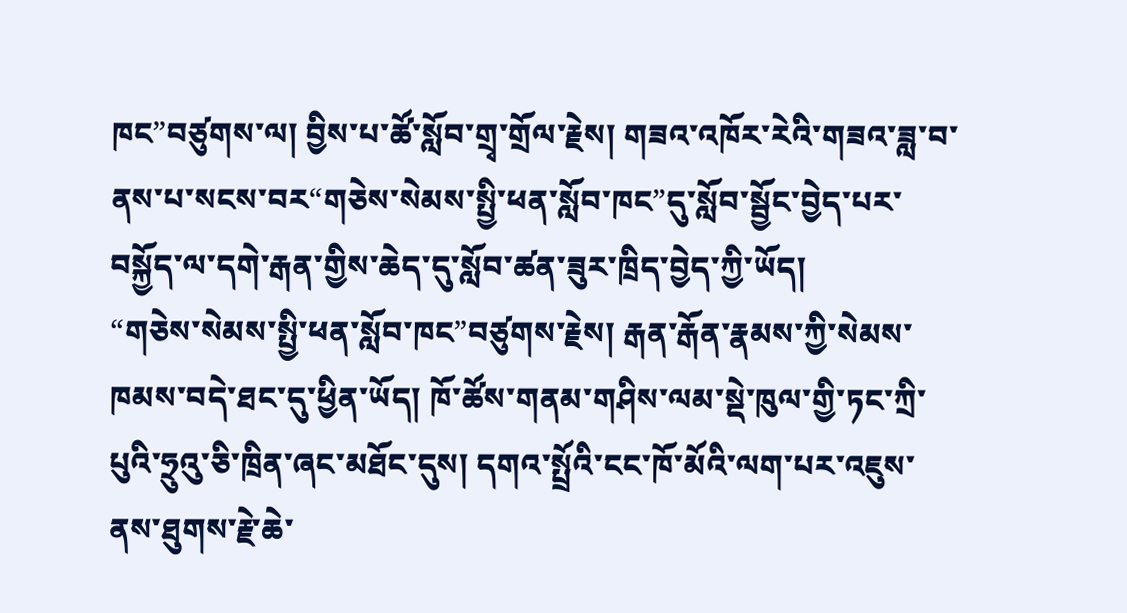ཁང”བཙུགས་ལ། བྱིས་པ་ཚོ་སློབ་གྲྭ་གྲོལ་རྗེས། གཟའ་འཁོར་རེའི་གཟའ་ཟླ་བ་ནས་པ་སངས་བར“གཅེས་སེམས་སྤྱི་ཕན་སློབ་ཁང”དུ་སློབ་སྦྱོང་བྱེད་པར་བསྐྱོད་ལ་དགེ་རྒན་གྱིས་ཆེད་དུ་སློབ་ཚན་ཟུར་ཁྲིད་བྱེད་ཀྱི་ཡོད།
“གཅེས་སེམས་སྤྱི་ཕན་སློབ་ཁང”བཙུགས་རྗེས། རྒན་རྒོན་རྣམས་ཀྱི་སེམས་ཁམས་བདེ་ཐང་དུ་ཕྱིན་ཡོད། ཁོ་ཚོས་གནམ་གཤིས་ལམ་སྡེ་ཁུལ་གྱི་ཏང་ཀྲི་པུའི་ཧྲུའུ་ཅི་ཁྲིན་ཞང་མཐོང་དུས། དགའ་སྤྲོའི་ངང་ཁོ་མོའི་ལག་པར་འཇུས་ནས་ཐུགས་རྗེ་ཆེ་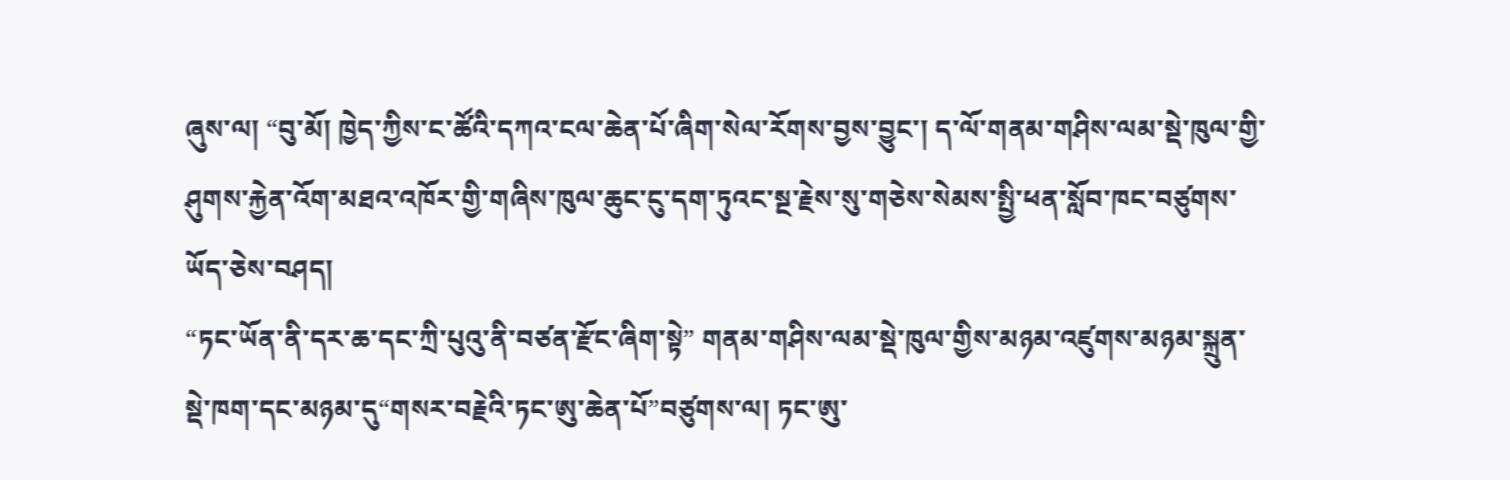ཞུས་ལ། “བུ་མོ། ཁྱེད་ཀྱིས་ང་ཚོའི་དཀའ་ངལ་ཆེན་པོ་ཞིག་སེལ་རོགས་བྱས་བྱུང་། ད་ལོ་གནམ་གཤིས་ལམ་སྡེ་ཁུལ་གྱི་ཤུགས་རྐྱེན་འོག་མཐའ་འཁོར་གྱི་གཞིས་ཁུལ་ཆུང་ངུ་དག་ཏུའང་སྔ་རྗེས་སུ་གཅེས་སེམས་སྤྱི་ཕན་སློབ་ཁང་བཙུགས་ཡོད་ཅེས་བཤད།
“ཏང་ཡོན་ནི་དར་ཆ་དང་ཀྲི་པུའུ་ནི་བཙན་རྫོང་ཞིག་སྟེ” གནམ་གཤིས་ལམ་སྡེ་ཁུལ་གྱིས་མཉམ་འཛུགས་མཉམ་སྐྲུན་སྡེ་ཁག་དང་མཉམ་དུ“གསར་བརྗེའི་ཏང་ཨུ་ཆེན་པོ”བཙུགས་ལ། ཏང་ཨུ་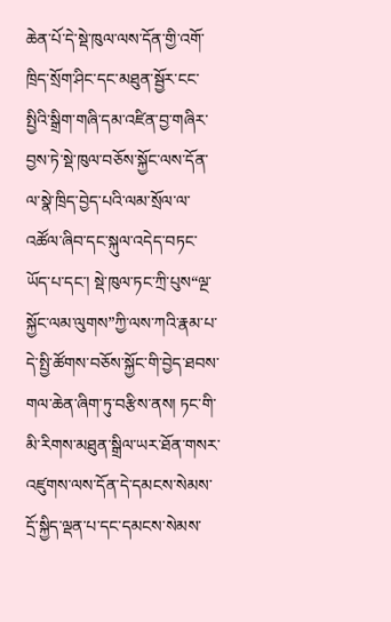ཆེན་པོ་དེ་སྡེ་ཁུལ་ལས་དོན་གྱི་འགོ་ཁྲིད་སྲོག་ཤིང་དང་མཐུན་སྦྱོར་ངང་སྤྱིའི་སྒྲིག་གཞི་དམ་འཛིན་བྱ་གཞིར་བྱས་ཏེ་སྡེ་ཁུལ་བཅོས་སྐྱོང་ལས་དོན་ལ་སྣེ་ཁྲིད་བྱེད་པའི་ལམ་སྲོལ་ལ་འཚོལ་ཞིབ་དང་སྐུལ་འདེད་བཏང་ཡོད་པ་དང་། སྡེ་ཁུལ་ཏང་ཀྲི་པུས“ལྔ་སྐྱོང་ལམ་ལུགས”ཀྱི་ལས་ཀའི་རྣམ་པ་དེ་སྤྱི་ཚོགས་བཅོས་སྐྱོང་གི་བྱེད་ཐབས་གལ་ཆེན་ཞིག་ཏུ་བརྩིས་ནས། ཏང་གི་མི་རིགས་མཐུན་སྒྲིལ་ཡར་ཐོན་གསར་འཛུགས་ལས་དོན་དེ་དམངས་སེམས་དྲོ་སྐྱིད་ལྡན་པ་དང་དམངས་སེམས་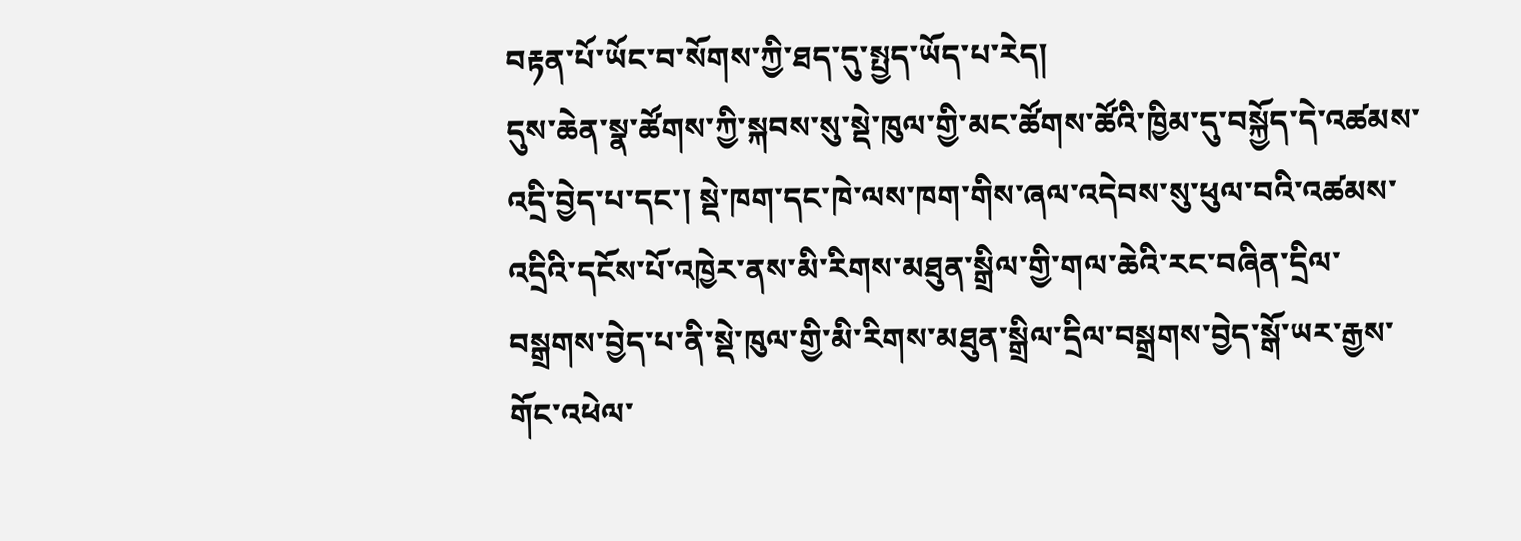བརྟན་པོ་ཡོང་བ་སོགས་ཀྱི་ཐད་དུ་སྤྱད་ཡོད་པ་རེད།
དུས་ཆེན་སྣ་ཚོགས་ཀྱི་སྐབས་སུ་སྡེ་ཁུལ་གྱི་མང་ཚོགས་ཚོའི་ཁྱིམ་དུ་བསྐྱོད་དེ་འཚམས་འདྲི་བྱེད་པ་དང་། སྡེ་ཁག་དང་ཁེ་ལས་ཁག་གིས་ཞལ་འདེབས་སུ་ཕུལ་བའི་འཚམས་འདྲིའི་དངོས་པོ་འཁྱེར་ནས་མི་རིགས་མཐུན་སྒྲིལ་གྱི་གལ་ཆེའི་རང་བཞིན་དྲིལ་བསྒྲགས་བྱེད་པ་ནི་སྡེ་ཁུལ་གྱི་མི་རིགས་མཐུན་སྒྲིལ་དྲིལ་བསྒྲགས་བྱེད་སྒོ་ཡར་རྒྱས་གོང་འཕེལ་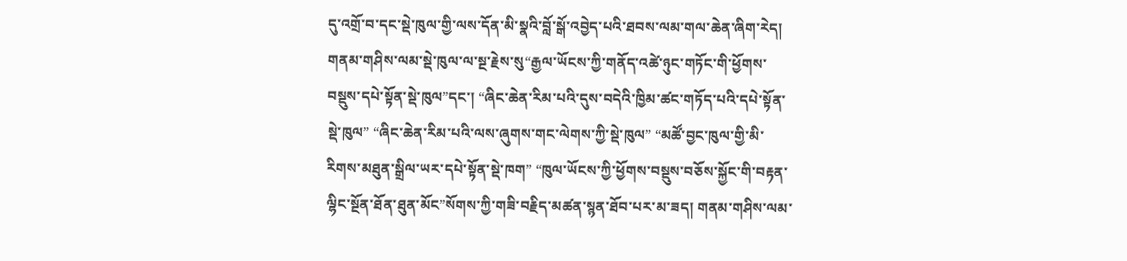དུ་འགྲོ་བ་དང་སྡེ་ཁུལ་གྱི་ལས་དོན་མི་སྣའི་བློ་སྒོ་འབྱེད་པའི་ཐབས་ལམ་གལ་ཆེན་ཞིག་རེད།
གནམ་གཤིས་ལམ་སྡེ་ཁུལ་ལ་སྔ་རྗེས་སུ“རྒྱལ་ཡོངས་ཀྱི་གནོད་འཚེ་ཉུང་གཏོང་གི་ཕྱོགས་བསྡུས་དཔེ་སྟོན་སྡེ་ཁུལ”དང་། “ཞིང་ཆེན་རིམ་པའི་དུས་བདེའི་ཁྱིམ་ཚང་གཏོད་པའི་དཔེ་སྟོན་སྡེ་ཁུལ” “ཞིང་ཆེན་རིམ་པའི་ལས་ཞུགས་གང་ལེགས་ཀྱི་སྡེ་ཁུལ” “མཚོ་བྱང་ཁུལ་གྱི་མི་རིགས་མཐུན་སྒྲིལ་ཡར་དཔེ་སྟོན་སྡེ་ཁག” “ཁུལ་ཡོངས་ཀྱི་ཕྱོགས་བསྡུས་བཅོས་སྐྱོང་གི་བརྟན་ལྷིང་སྔོན་ཐོན་ཐུན་མོང”སོགས་ཀྱི་གཟི་བརྗིད་མཚན་སྙན་ཐོབ་པར་མ་ཟད། གནམ་གཤིས་ལམ་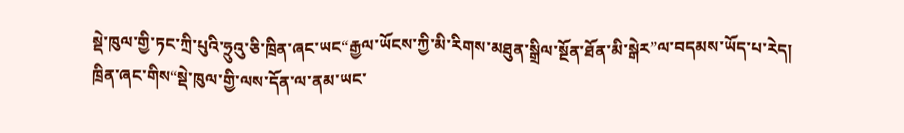སྡེ་ཁུལ་གྱི་ཏང་ཀྲི་པུའི་ཧྲུའུ་ཅི་ཁྲིན་ཞང་ཡང“རྒྱལ་ཡོངས་ཀྱི་མི་རིགས་མཐུན་སྒྲིལ་སྔོན་ཐོན་མི་སྒེར”ལ་བདམས་ཡོད་པ་རེད།
ཁྲིན་ཞང་གིས“སྡེ་ཁུལ་གྱི་ལས་དོན་ལ་ནམ་ཡང་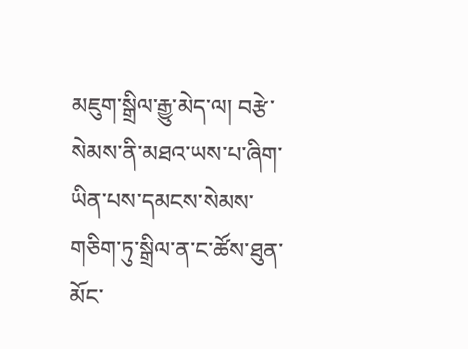མཇུག་སྒྲིལ་རྒྱུ་མེད་ལ། བརྩེ་སེམས་ནི་མཐའ་ཡས་པ་ཞིག་ཡིན་པས་དམངས་སེམས་གཅིག་ཏུ་སྒྲིལ་ན་ང་ཚོས་ཐུན་མོང་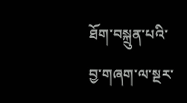ཐོག་བསྐྲུན་པའི་བྱ་གཞག་ལ་སྔར་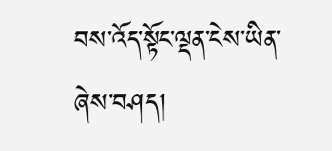བས་འོད་སྟོང་ལྡན་ངེས་ཡིན་ཞེས་བཤད།